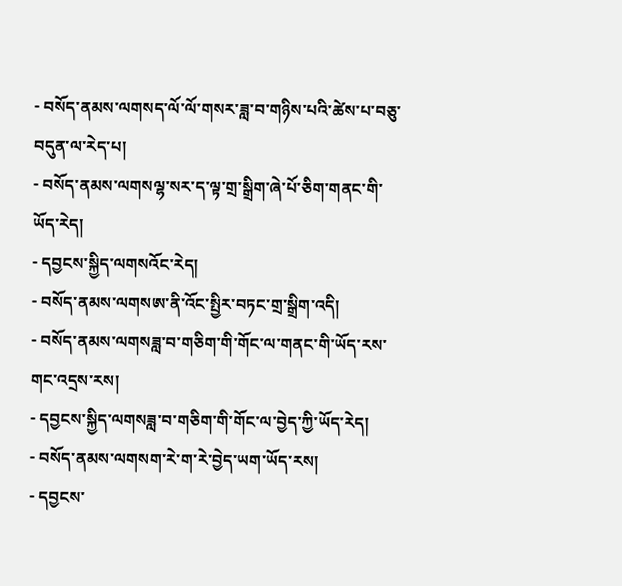- བསོད་ནམས་ལགསད་ལོ་ལོ་གསར་ཟླ་བ་གཉིས་པའི་ཚེས་པ་བཅུ་བདུན་ལ་རེད་པ།
- བསོད་ནམས་ལགསལྷ་སར་ད་ལྟ་གྲ་སྒྲིག་ཞེ་པོ་ཅིག་གནང་གི་ཡོད་རེད།
- དབྱངས་སྐྱིད་ལགསའོང་རེད།
- བསོད་ནམས་ལགསཨ་ནི་འོང་སྤྱིར་བཏང་གྲ་སྒྲིག་འདི།
- བསོད་ནམས་ལགསཟླ་བ་གཅིག་གི་གོང་ལ་གནང་གི་ཡོད་རས་གང་འདྲས་རས།
- དབྱངས་སྐྱིད་ལགསཟླ་བ་གཅིག་གི་གོང་ལ་བྱེད་ཀྱི་ཡོད་རེད།
- བསོད་ནམས་ལགསག་རེ་ག་རེ་བྱེད་ཡག་ཡོད་རས།
- དབྱངས་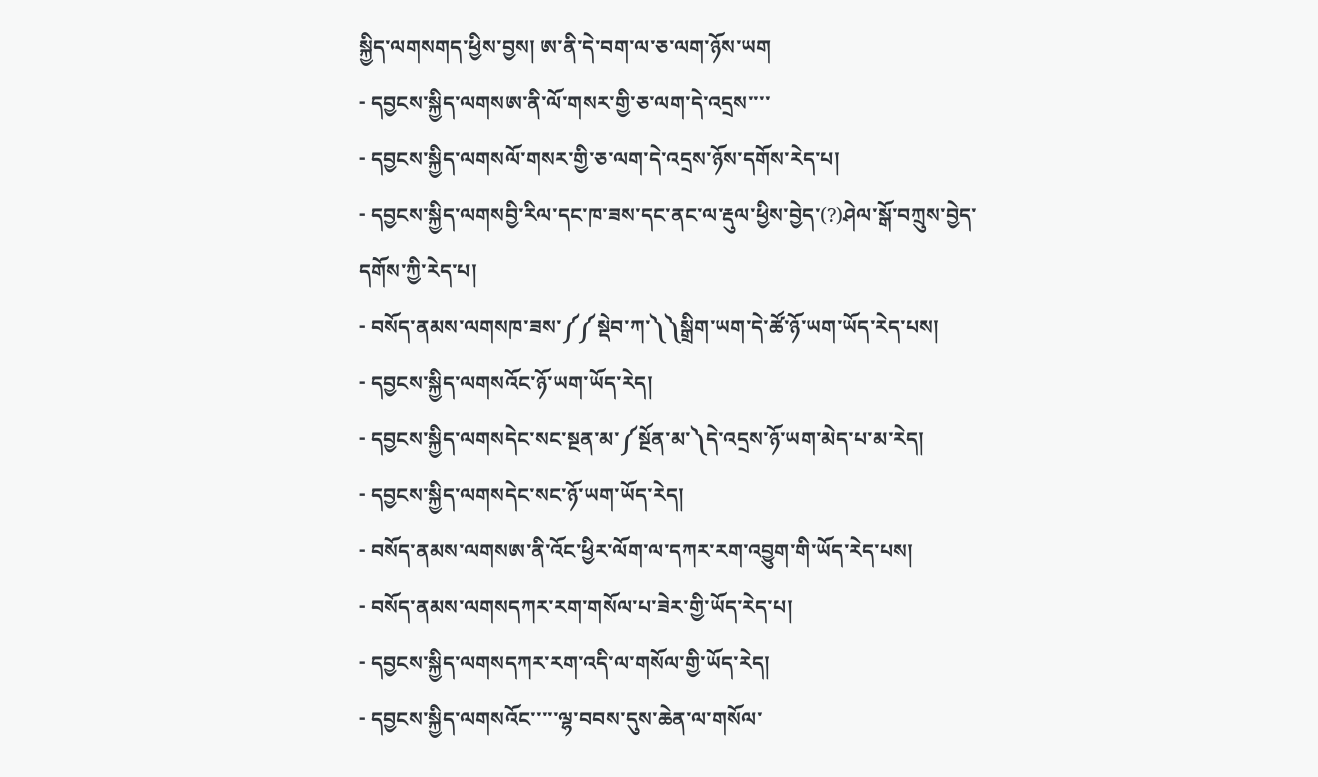སྐྱིད་ལགསགད་ཕྱིས་བྱས། ཨ་ནི་དེ་བག་ལ་ཅ་ལག་ཉོས་ཡག
- དབྱངས་སྐྱིད་ལགསཨ་ནི་ལོ་གསར་གྱི་ཅ་ལག་དེ་འདྲས་་་་
- དབྱངས་སྐྱིད་ལགསལོ་གསར་གྱི་ཅ་ལག་དེ་འདྲས་ཉོས་དགོས་རེད་པ།
- དབྱངས་སྐྱིད་ལགསབྱི་རིལ་དང་ཁ་ཟས་དང་ནང་ལ་རྡུལ་ཕྱིས་བྱེད་(?)ཤེལ་སྒོ་བཀྲུས་བྱེད་དགོས་ཀྱི་རེད་པ།
- བསོད་ནམས་ལགསཁ་ཟས་༼༼སྡེབ་ཀ་༽༽སྒྲིག་ཡག་དེ་ཚོ་ཉོ་ཡག་ཡོད་རེད་པས།
- དབྱངས་སྐྱིད་ལགསའོང་ཉོ་ཡག་ཡོད་རེད།
- དབྱངས་སྐྱིད་ལགསདེང་སང་སྔན་མ་༼སྔོན་མ་༽དེ་འདྲས་ཉོ་ཡག་མེད་པ་མ་རེད།
- དབྱངས་སྐྱིད་ལགསདེང་སང་ཉོ་ཡག་ཡོད་རེད།
- བསོད་ནམས་ལགསཨ་ནི་འོང་ཕྱིར་ལོག་ལ་དཀར་རག་འབྱུག་གི་ཡོད་རེད་པས།
- བསོད་ནམས་ལགསདཀར་རག་གསོལ་པ་ཟེར་གྱི་ཡོད་རེད་པ།
- དབྱངས་སྐྱིད་ལགསདཀར་རག་འདི་ལ་གསོལ་གྱི་ཡོད་རེད།
- དབྱངས་སྐྱིད་ལགསའོང་་་་་ལྷ་བབས་དུས་ཆེན་ལ་གསོལ་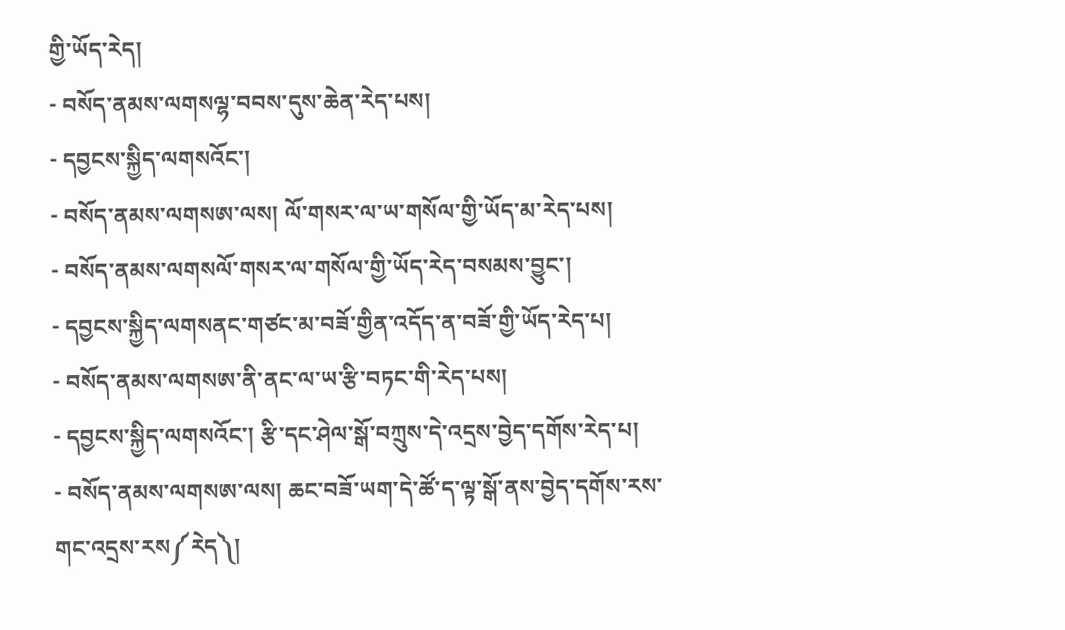གྱི་ཡོད་རེད།
- བསོད་ནམས་ལགསལྷ་བབས་དུས་ཆེན་རེད་པས།
- དབྱངས་སྐྱིད་ལགསའོང་།
- བསོད་ནམས་ལགསཨ་ལས། ལོ་གསར་ལ་ཡ་གསོལ་གྱི་ཡོད་མ་རེད་པས།
- བསོད་ནམས་ལགསལོ་གསར་ལ་གསོལ་གྱི་ཡོད་རེད་བསམས་བྱུང་།
- དབྱངས་སྐྱིད་ལགསནང་གཙང་མ་བཟོ་གྱིན་འདོད་ན་བཟོ་གྱི་ཡོད་རེད་པ།
- བསོད་ནམས་ལགསཨ་ནི་ནང་ལ་ཡ་རྩི་བཏང་གི་རེད་པས།
- དབྱངས་སྐྱིད་ལགསའོང་། རྩི་དང་ཤེལ་སྒོ་བཀྲུས་དེ་འདྲས་བྱེད་དགོས་རེད་པ།
- བསོད་ནམས་ལགསཨ་ལས། ཆང་བཟོ་ཡག་དེ་ཚོ་ད་ལྟ་སྒོ་ནས་བྱེད་དགོས་རས་གང་འདྲས་རས༼རེད༽།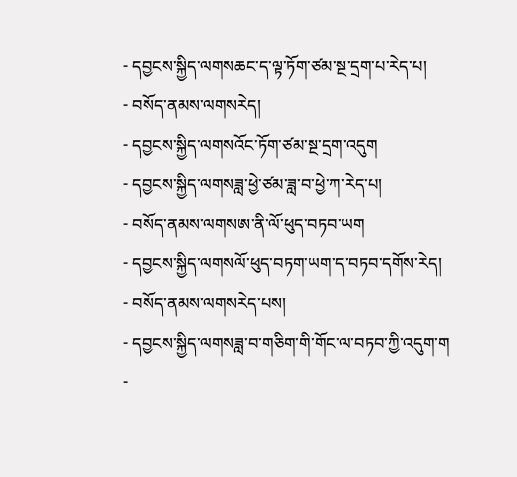- དབྱངས་སྐྱིད་ལགསཆང་ད་ལྟ་ཏོག་ཙམ་སྔ་དྲག་པ་རེད་པ།
- བསོད་ནམས་ལགསརེད།
- དབྱངས་སྐྱིད་ལགསའོང་ཏོག་ཙམ་སྔ་དྲག་འདུག
- དབྱངས་སྐྱིད་ལགསཟླ་ཕྱེ་ཙམ་ཟླ་བ་ཕྱེ་ཀ་རེད་པ།
- བསོད་ནམས་ལགསཨ་ནི་ལོ་ཕུད་བཏབ་ཡག
- དབྱངས་སྐྱིད་ལགསལོ་ཕུད་བཏག་ཡག་ད་བཏབ་དགོས་རེད།
- བསོད་ནམས་ལགསརེད་པས།
- དབྱངས་སྐྱིད་ལགསཟླ་བ་གཅིག་གི་གོང་ལ་བཏབ་ཀྱི་འདུག་ག
-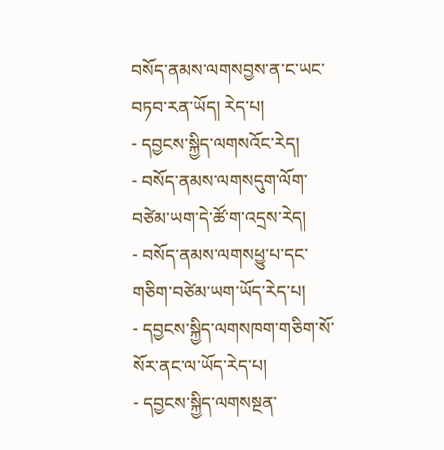བསོད་ནམས་ལགསབྱས་ན་ང་ཡང་བཏབ་རན་ཡོད། རེད་པ།
- དབྱངས་སྐྱིད་ལགསའོང་རེད།
- བསོད་ནམས་ལགསདུག་ལོག་བཙེམ་ཡག་དེ་ཚོ་ག་འདྲས་རེད།
- བསོད་ནམས་ལགསཕྱུ་པ་དང་གཅིག་བཙེམ་ཡག་ཡོད་རེད་པ།
- དབྱངས་སྐྱིད་ལགསཁག་གཅིག་སོ་སོར་ནང་ལ་ཡོད་རེད་པ།
- དབྱངས་སྐྱིད་ལགསསྔན་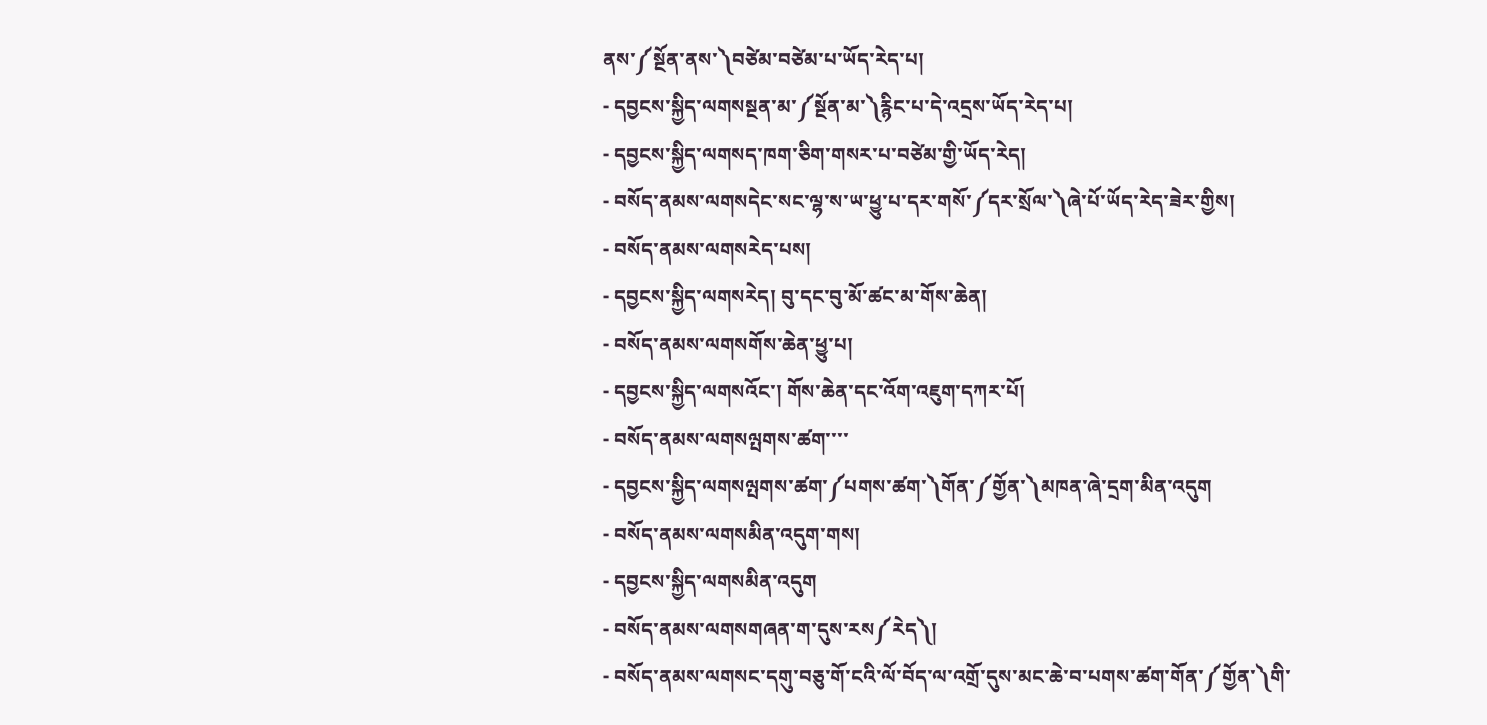ནས་༼སྔོན་ནས་༽བཙེམ་བཙེམ་པ་ཡོད་རེད་པ།
- དབྱངས་སྐྱིད་ལགསསྔན་མ་༼སྔོན་མ་༽རྙིང་པ་དེ་འདྲས་ཡོད་རེད་པ།
- དབྱངས་སྐྱིད་ལགསད་ཁག་ཅིག་གསར་པ་བཙེམ་གྱི་ཡོད་རེད།
- བསོད་ནམས་ལགསདེང་སང་ལྷ་ས་ཡ་ཕྱུ་པ་དར་གསོ་༼དར་སྲོལ་༽ཞེ་པོ་ཡོད་རེད་ཟེར་གྱིས།
- བསོད་ནམས་ལགསརེད་པས།
- དབྱངས་སྐྱིད་ལགསརེད། བུ་དང་བུ་མོ་ཚང་མ་གོས་ཆེན།
- བསོད་ནམས་ལགསགོས་ཆེན་ཕྱུ་པ།
- དབྱངས་སྐྱིད་ལགསའོང་། གོས་ཆེན་དང་འོག་འཇུག་དཀར་པོ།
- བསོད་ནམས་ལགསལྤགས་ཚག་་་་
- དབྱངས་སྐྱིད་ལགསལྤགས་ཚག་༼པགས་ཚག་༽གོན་༼གྱོན་༽མཁན་ཞེ་དྲག་མིན་འདུག
- བསོད་ནམས་ལགསམིན་འདུག་གས།
- དབྱངས་སྐྱིད་ལགསམིན་འདུག
- བསོད་ནམས་ལགསགཞན་ག་དུས་རས༼རེད༽།
- བསོད་ནམས་ལགསང་དགུ་བཅུ་གོ་ངའི་ལོ་བོད་ལ་འགྲོ་དུས་མང་ཆེ་བ་པགས་ཚག་གོན་༼གྱོན་༽གི་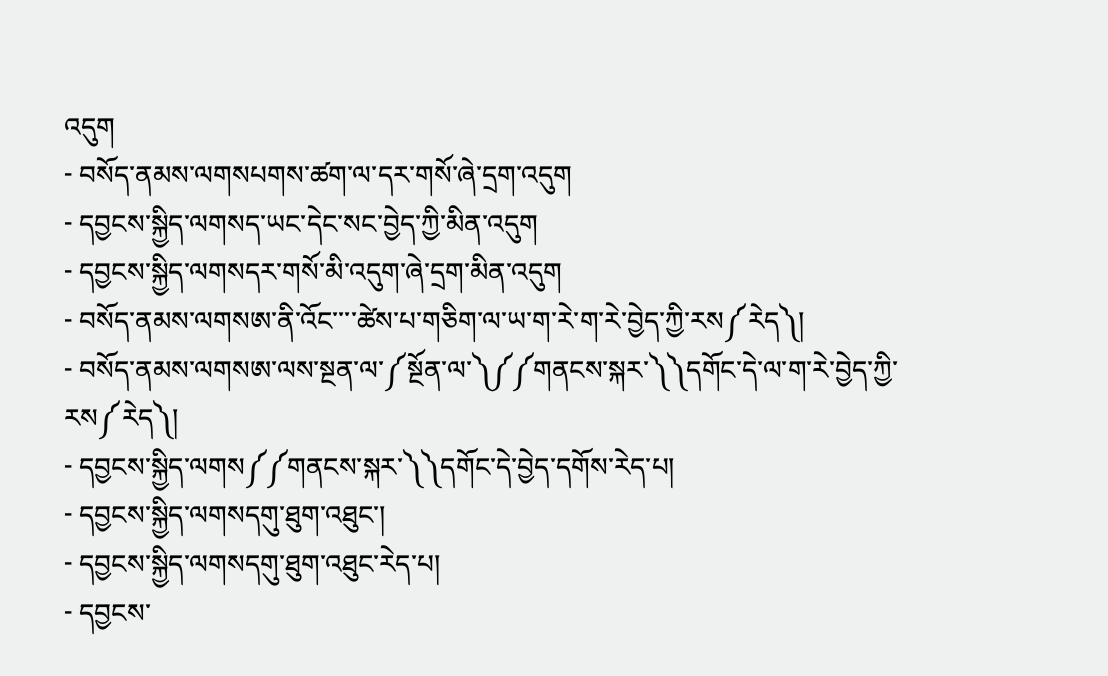འདུག
- བསོད་ནམས་ལགསཔགས་ཚག་ལ་དར་གསོ་ཞེ་དྲག་འདུག
- དབྱངས་སྐྱིད་ལགསད་ཡང་དེང་སང་བྱེད་ཀྱི་མིན་འདུག
- དབྱངས་སྐྱིད་ལགསདར་གསོ་མི་འདུག་ཞེ་དྲག་མིན་འདུག
- བསོད་ནམས་ལགསཨ་ནི་འོང་་་་ཚེས་པ་གཅིག་ལ་ཡ་ག་རེ་ག་རེ་བྱེད་ཀྱི་རས༼རེད༽།
- བསོད་ནམས་ལགསཨ་ལས་སྔན་ལ་༼སྔོན་ལ་༽༼༼གནངས་སྐར་༽༽དགོང་དེ་ལ་ག་རེ་བྱེད་ཀྱི་རས༼རེད༽།
- དབྱངས་སྐྱིད་ལགས༼༼གནངས་སྐར་༽༽དགོང་དེ་བྱེད་དགོས་རེད་པ།
- དབྱངས་སྐྱིད་ལགསདགུ་ཐུག་འཐུང་།
- དབྱངས་སྐྱིད་ལགསདགུ་ཐུག་འཐུང་རེད་པ།
- དབྱངས་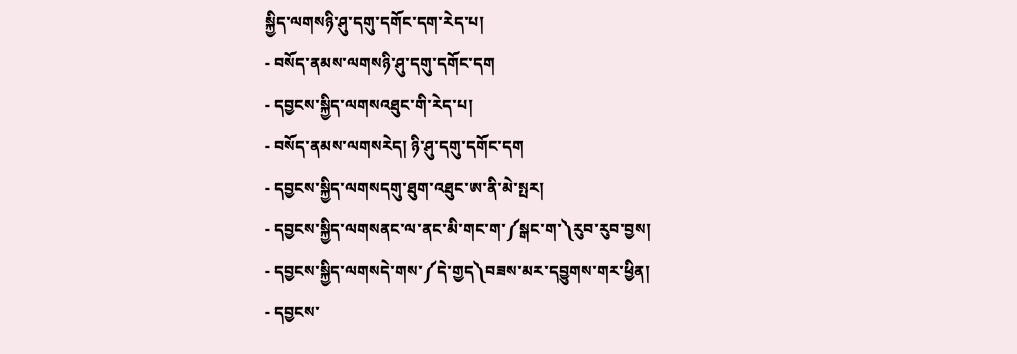སྐྱིད་ལགསཉི་ཤུ་དགུ་དགོང་དག་རེད་པ།
- བསོད་ནམས་ལགསཉི་ཤུ་དགུ་དགོང་དག
- དབྱངས་སྐྱིད་ལགསའཐུང་གི་རེད་པ།
- བསོད་ནམས་ལགསརེད། ཉི་ཤུ་དགུ་དགོང་དག
- དབྱངས་སྐྱིད་ལགསདགུ་ཐུག་འཐུང་ཨ་ནི་མེ་སྤར།
- དབྱངས་སྐྱིད་ལགསནང་ལ་ནང་མི་གང་ག་༼སྒང་ག་༽རུབ་རུབ་བྱས།
- དབྱངས་སྐྱིད་ལགསདེ་གས་༼དེ་གྱད༽བཟས་མར་དབྱུགས་གར་ཕྱིན།
- དབྱངས་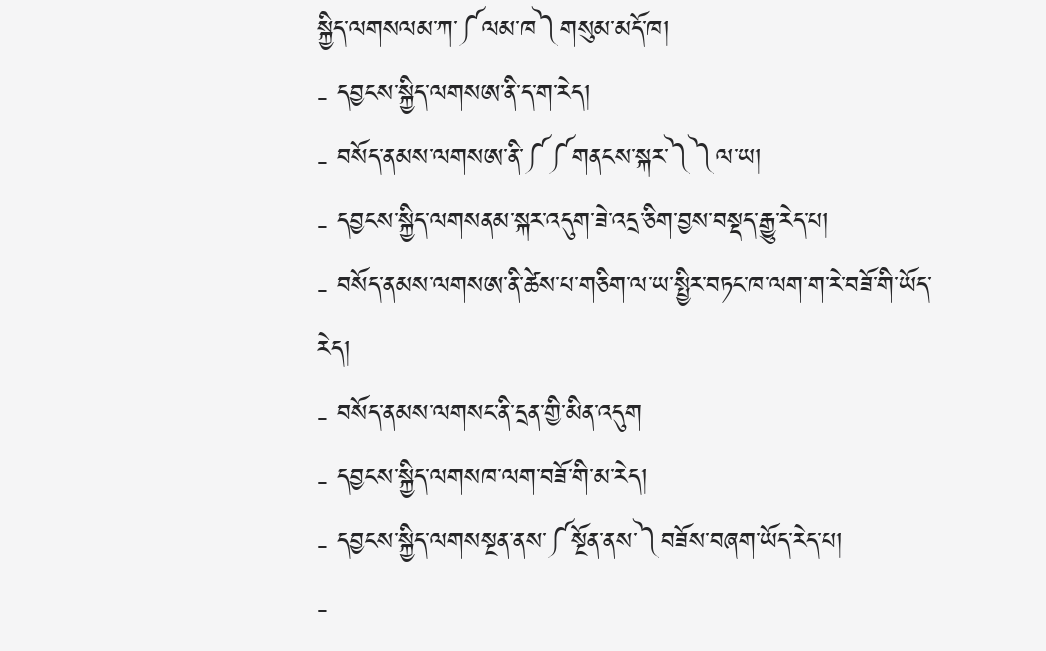སྐྱིད་ལགསལམ་ཀ་༼ལམ་ཁ༽གསུམ་མདོ་ཁ།
- དབྱངས་སྐྱིད་ལགསཨ་ནི་ད་ག་རེད།
- བསོད་ནམས་ལགསཨ་ནི་༼༼གནངས་སྐར་༽༽ལ་ཡ།
- དབྱངས་སྐྱིད་ལགསནམ་སྐར་འདུག་ཟེ་འདྲ་ཅིག་བྱས་བསྡད་རྒྱུ་རེད་པ།
- བསོད་ནམས་ལགསཨ་ནི་ཚེས་པ་གཅིག་ལ་ཡ་སྤྱིར་བཏང་ཁ་ལག་ག་རེ་བཟོ་གི་ཡོད་རེད།
- བསོད་ནམས་ལགསང་ནི་དྲན་གྱི་མིན་འདུག
- དབྱངས་སྐྱིད་ལགསཁ་ལག་བཟོ་གི་མ་རེད།
- དབྱངས་སྐྱིད་ལགསསྔན་ནས་༼སྔོན་ནས་༽བཟོས་བཞག་ཡོད་རེད་པ།
-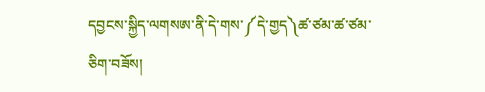དབྱངས་སྐྱིད་ལགསཨ་ནི་དེ་གས་༼དེ་གྱད༽ཚ་ཙམ་ཚ་ཙམ་ཅིག་བཟོས།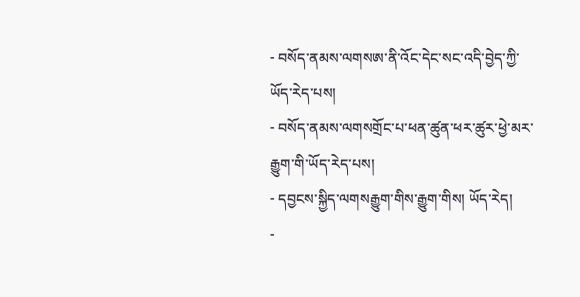- བསོད་ནམས་ལགསཨ་ནི་འོང་དེང་སང་འདི་བྱེད་ཀྱི་ཡོད་རེད་པས།
- བསོད་ནམས་ལགསགྲོང་པ་ཕན་ཚུན་ཕར་ཚུར་ཕྱེ་མར་རྒྱུག་གི་ཡོད་རེད་པས།
- དབྱངས་སྐྱིད་ལགསརྒྱུག་གིས་རྒྱུག་གིས། ཡོད་རེད།
-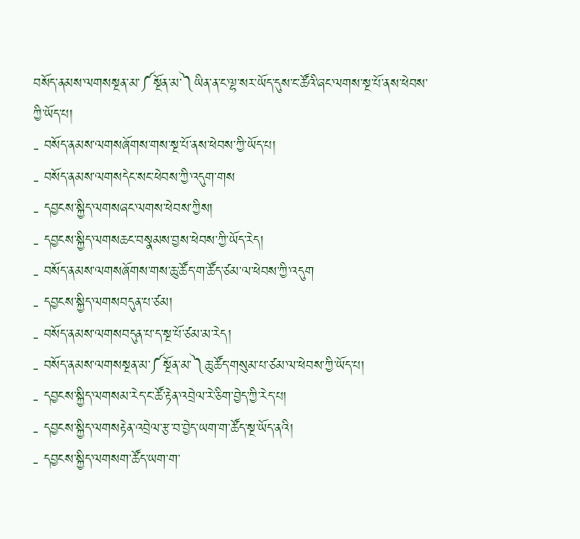བསོད་ནམས་ལགསསྔན་མ་༼སྔོན་མ་༽ཡིན་ན་ང་ལྷ་སར་ཡོད་དུས་ང་ཚོའི་ཞང་ལགས་སྔ་པོ་ནས་ཕེབས་ཀྱི་ཡོད་པ།
- བསོད་ནམས་ལགསཞོགས་གས་སྔ་པོ་ནས་ཕེབས་ཀྱི་ཡོད་པ།
- བསོད་ནམས་ལགསདེང་སང་ཕེབས་ཀྱི་འདུག་གས
- དབྱངས་སྐྱིད་ལགསཞང་ལགས་ཕེབས་ཀྱིས།
- དབྱངས་སྐྱིད་ལགསཆང་བསྣམས་བྱས་ཕེབས་ཀྱི་ཡོད་རེད།
- བསོད་ནམས་ལགསཞོགས་གས་ཆུ་ཚོད་ག་ཚོད་ཙམ་ལ་ཕེབས་ཀྱི་འདུག
- དབྱངས་སྐྱིད་ལགསབདུན་པ་ཙམ།
- བསོད་ནམས་ལགསབདུན་པ་ད་སྔ་པོ་ཙམ་མ་རེད།
- བསོད་ནམས་ལགསསྔན་མ་༼སྔོན་མ་༽ཆུ་ཚོད་གསུམ་པ་ཙམ་ལ་ཕེབས་ཀྱི་ཡོད་པ།
- དབྱངས་སྐྱིད་ལགསམ་རེད་ང་ཚོ་རྟེན་འབྲེལ་རེ་ཅིག་བྱེད་ཀྱི་རེད་པ།
- དབྱངས་སྐྱིད་ལགསརྟེན་འབྲེལ་རྩ་བ་བྱེད་ཡག་ག་ཚོད་སྔ་ཡོད་ནའི།
- དབྱངས་སྐྱིད་ལགསག་ཚོད་ཡག་ག་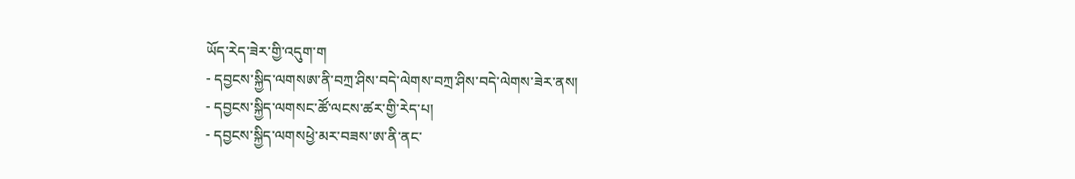ཡོད་རེད་ཟེར་གྱི་འདུག་ག
- དབྱངས་སྐྱིད་ལགསཨ་ནི་བཀྲ་ཤིས་བདེ་ལེགས་བཀྲ་ཤིས་བདེ་ལེགས་ཟེར་ནས།
- དབྱངས་སྐྱིད་ལགསང་ཚོ་ལངས་ཚར་གྱི་རེད་པ།
- དབྱངས་སྐྱིད་ལགསཕྱེ་མར་བཟས་ཨ་ནི་ནང་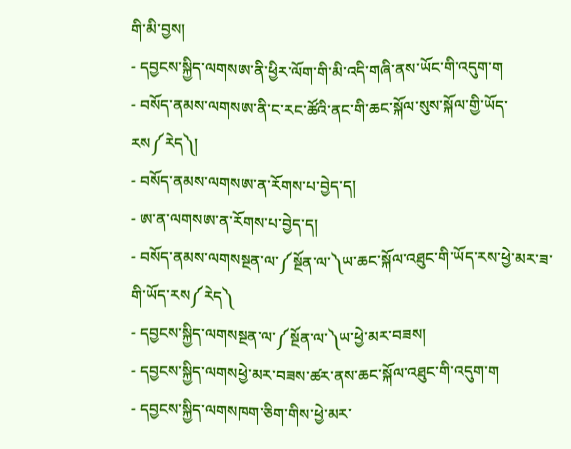གི་མི་བྱས།
- དབྱངས་སྐྱིད་ལགསཨ་ནི་ཕྱིར་ལོག་གི་མི་འདི་གཞི་ནས་ཡོང་གི་འདུག་ག
- བསོད་ནམས་ལགསཨ་ནི་ང་རང་ཚོའི་ནང་གི་ཆང་སྐོལ་སུས་སྐོལ་གྱི་ཡོད་རས༼རེད༽།
- བསོད་ནམས་ལགསཨ་ན་རོགས་པ་བྱེད་ད།
- ཨ་ན་ལགསཨ་ན་རོགས་པ་བྱེད་ད།
- བསོད་ནམས་ལགསསྔན་ལ་༼སྔོན་ལ་༽ཡ་ཆང་སྐོལ་འཐུང་གི་ཡོད་རས་ཕྱེ་མར་ཟ་གི་ཡོད་རས༼རེད༽
- དབྱངས་སྐྱིད་ལགསསྔན་ལ་༼སྔོན་ལ་༽ཡ་ཕྱེ་མར་བཟས།
- དབྱངས་སྐྱིད་ལགསཕྱེ་མར་བཟས་ཚར་ནས་ཆང་སྐོལ་འཐུང་གི་འདུག་ག
- དབྱངས་སྐྱིད་ལགསཁག་ཅིག་གིས་ཕྱེ་མར་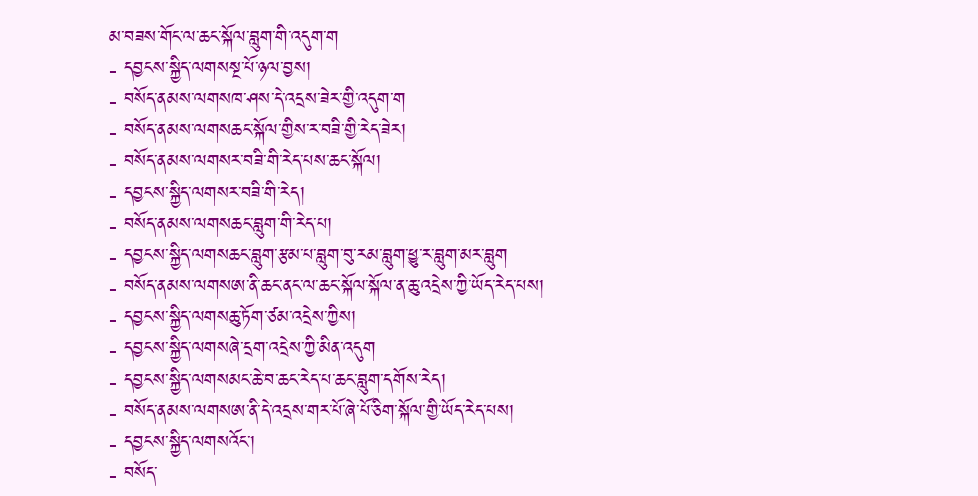མ་བཟས་གོང་ལ་ཆང་སྐོལ་བླུག་གི་འདུག་ག
- དབྱངས་སྐྱིད་ལགསསྔ་པོ་ཉལ་བྱས།
- བསོད་ནམས་ལགསཁ་ཤས་དེ་འདྲས་ཟེར་གྱི་འདུག་ག
- བསོད་ནམས་ལགསཆང་སྐོལ་གྱིས་ར་བཟི་གྱི་རེད་ཟེར།
- བསོད་ནམས་ལགསར་བཟི་གི་རེད་པས་ཆང་སྐོལ།
- དབྱངས་སྐྱིད་ལགསར་བཟི་གི་རེད།
- བསོད་ནམས་ལགསཆང་བླུག་གི་རེད་པ།
- དབྱངས་སྐྱིད་ལགསཆང་བླུག་རྩམ་པ་བླུག་བུ་རམ་བླུག་ཕྱུ་ར་བླུག་མར་བླུག
- བསོད་ནམས་ལགསཨ་ནི་ཆང་ནང་ལ་ཆང་སྐོལ་སྐོལ་ན་ཆུ་འདྲེས་ཀྱི་ཡོད་རེད་པས།
- དབྱངས་སྐྱིད་ལགསཆུ་ཏོག་ཙམ་འདྲེས་ཀྱིས།
- དབྱངས་སྐྱིད་ལགསཞེ་དྲག་འདྲེས་ཀྱི་མིན་འདུག
- དབྱངས་སྐྱིད་ལགསམང་ཆེ་བ་ཆང་རེད་པ་ཆང་བླུག་དགོས་རེད།
- བསོད་ནམས་ལགསཨ་ནི་དེ་འདྲས་གར་པོ་ཞེ་པོ་ཅིག་སྐོལ་གྱི་ཡོད་རེད་པས།
- དབྱངས་སྐྱིད་ལགསའོང་།
- བསོད་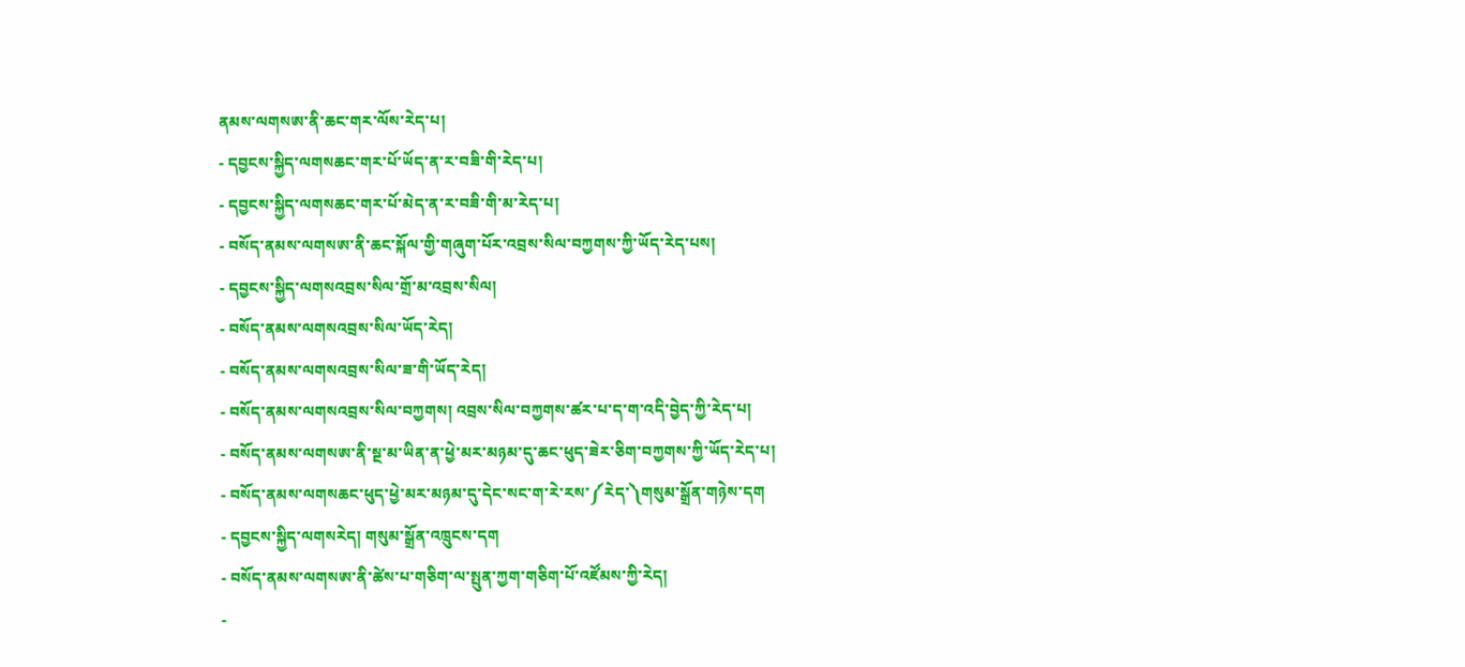ནམས་ལགསཨ་ནི་ཆང་གར་ལོས་རེད་པ།
- དབྱངས་སྐྱིད་ལགསཆང་གར་པོ་ཡོད་ན་ར་བཟི་གི་རེད་པ།
- དབྱངས་སྐྱིད་ལགསཆང་གར་པོ་མེད་ན་ར་བཟི་གི་མ་རེད་པ།
- བསོད་ནམས་ལགསཨ་ནི་ཆང་སྐོལ་གྱི་གཞུག་པོར་འབྲས་སིལ་བཀྱགས་ཀྱི་ཡོད་རེད་པས།
- དབྱངས་སྐྱིད་ལགསའབྲས་སིལ་གྲོ་མ་འབྲས་སིལ།
- བསོད་ནམས་ལགསའབྲས་སིལ་ཡོད་རེད།
- བསོད་ནམས་ལགསའབྲས་སིལ་ཟ་གི་ཡོད་རེད།
- བསོད་ནམས་ལགསའབྲས་སིལ་བཀྱགས། འབྲས་སིལ་བཀྱགས་ཚར་པ་ད་ག་འདི་བྱེད་ཀྱི་རེད་པ།
- བསོད་ནམས་ལགསཨ་ནི་སྔ་མ་ཡིན་ན་ཕྱེ་མར་མཉམ་དུ་ཆང་ཕུད་ཟེར་ཅིག་བཀྱགས་ཀྱི་ཡོད་རེད་པ།
- བསོད་ནམས་ལགསཆང་ཕུད་ཕྱེ་མར་མཉམ་དུ་དེང་སང་ག་རེ་རས་༼རེད་༽གསུམ་སྒྲོན་གཉེས་དག
- དབྱངས་སྐྱིད་ལགསརེད། གསུམ་སྒྲོན་འཁྲུངས་དག
- བསོད་ནམས་ལགསཨ་ནི་ཚེས་པ་གཅིག་ལ་སྤུན་ཀྱག་གཅིག་པོ་འཛོམས་ཀྱི་རེད།
-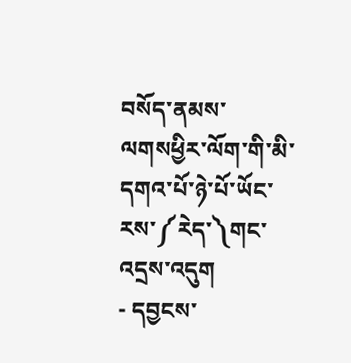བསོད་ནམས་ལགསཕྱིར་ལོག་གི་མི་དགའ་པོ་ཉེ་པོ་ཡོང་རས་༼རེད་༽གང་འདྲས་འདུག
- དབྱངས་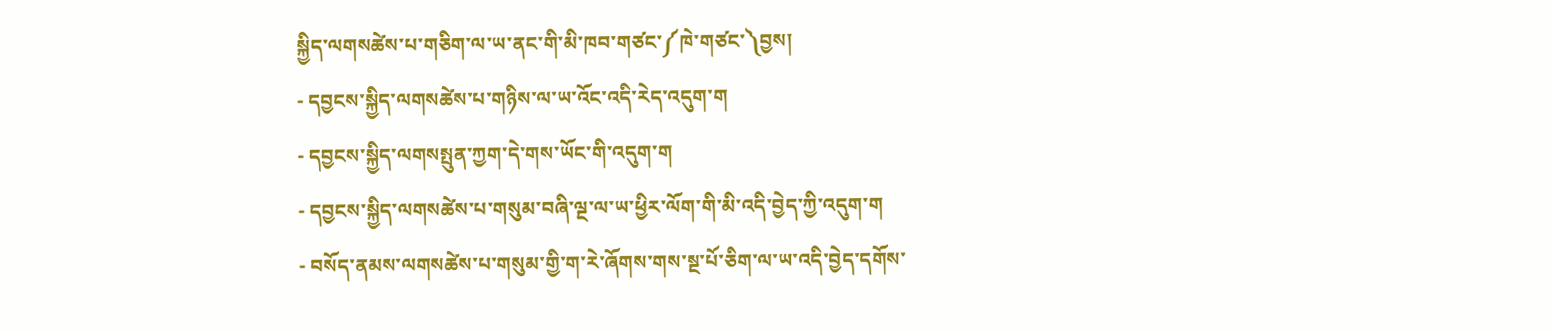སྐྱིད་ལགསཚེས་པ་གཅིག་ལ་ཡ་ནང་གི་མི་ཁབ་གཙང་༼ཁེ་གཙང་༽བྱས།
- དབྱངས་སྐྱིད་ལགསཚེས་པ་གཉིས་ལ་ཡ་འོང་འདི་རེད་འདུག་ག
- དབྱངས་སྐྱིད་ལགསསྤུན་ཀྱག་དེ་གས་ཡོང་གི་འདུག་ག
- དབྱངས་སྐྱིད་ལགསཚེས་པ་གསུམ་བཞི་ལྔ་ལ་ཡ་ཕྱིར་ལོག་གི་མི་འདི་བྱེད་ཀྱི་འདུག་ག
- བསོད་ནམས་ལགསཚེས་པ་གསུམ་གྱི་ག་རེ་ཞོགས་གས་སྔ་པོ་ཅིག་ལ་ཡ་འདི་བྱེད་དགོས་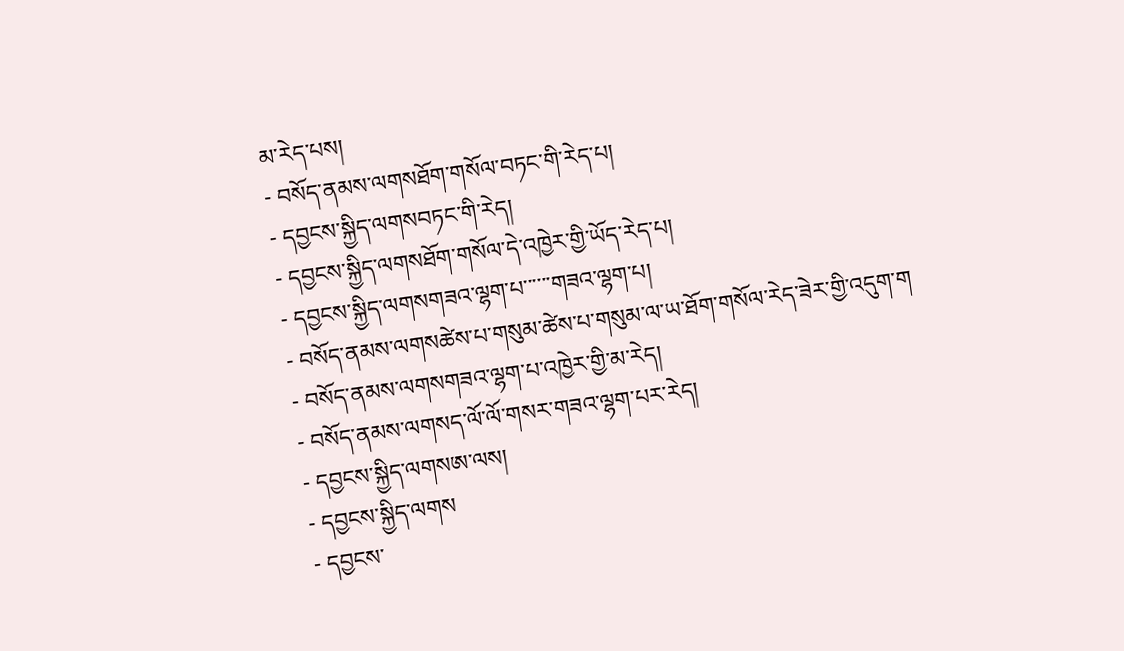མ་རེད་པས།
- བསོད་ནམས་ལགསཐོག་གསོལ་བཏང་གི་རེད་པ།
- དབྱངས་སྐྱིད་ལགསབཏང་གི་རེད།
- དབྱངས་སྐྱིད་ལགསཐོག་གསོལ་དེ་འཁྱེར་གྱི་ཡོད་རེད་པ།
- དབྱངས་སྐྱིད་ལགསགཟའ་ལྷག་པ་་་་་་གཟའ་ལྷག་པ།
- བསོད་ནམས་ལགསཚེས་པ་གསུམ་ཚེས་པ་གསུམ་ལ་ཡ་ཐོག་གསོལ་རེད་ཟེར་གྱི་འདུག་ག
- བསོད་ནམས་ལགསགཟའ་ལྷག་པ་འཁྱེར་གྱི་མ་རེད།
- བསོད་ནམས་ལགསད་ལོ་ལོ་གསར་གཟའ་ལྷག་པར་རེད།
- དབྱངས་སྐྱིད་ལགསཨ་ལས།
- དབྱངས་སྐྱིད་ལགས
- དབྱངས་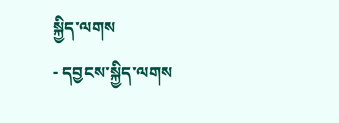སྐྱིད་ལགས
- དབྱངས་སྐྱིད་ལགས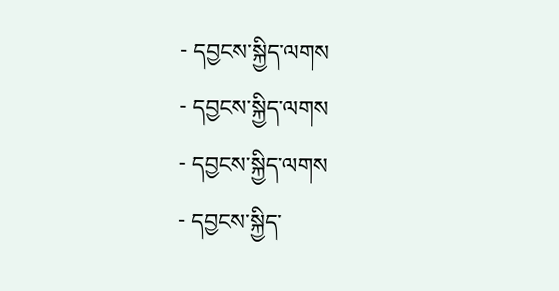- དབྱངས་སྐྱིད་ལགས
- དབྱངས་སྐྱིད་ལགས
- དབྱངས་སྐྱིད་ལགས
- དབྱངས་སྐྱིད་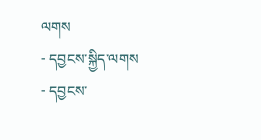ལགས
- དབྱངས་སྐྱིད་ལགས
- དབྱངས་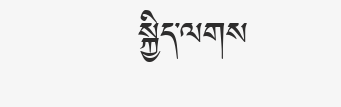སྐྱིད་ལགས